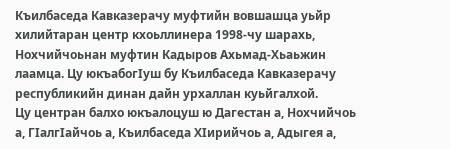Къилбаседа Кавказерачу муфтийн вовшашца уьйр хилийтаран центр кхоьллинера 1998-чу шарахь, Нохчийчоьнан муфтин Кадыров Ахьмад-Хьаьжин лаамца. Цу юкъабогIуш бу Къилбаседа Кавказерачу республикийн динан дайн урхаллан куьйгалхой.
Цу центран балхо юкъалоцуш ю Дагестан а, Нохчийчоь а, ГIалгIайчоь а, Къилбаседа ХIирийчоь а, Адыгея а,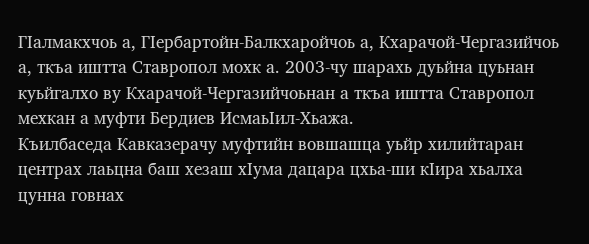ГIалмакхчоь а, ГIербартойн-Балкхаройчоь а, Кхарачой-Чергазийчоь а, ткъа иштта Ставропол мохк а. 2003-чу шарахь дуьйна цуьнан куьйгалхо ву Кхарачой-Чергазийчоьнан а ткъа иштта Ставропол мехкан а муфти Бердиев ИсмаьIил-Хьажа.
Къилбаседа Кавказерачу муфтийн вовшашца уьйр хилийтаран центрах лаьцна баш хезаш хIума дацара цхьа-ши кIира хьалха цунна говнах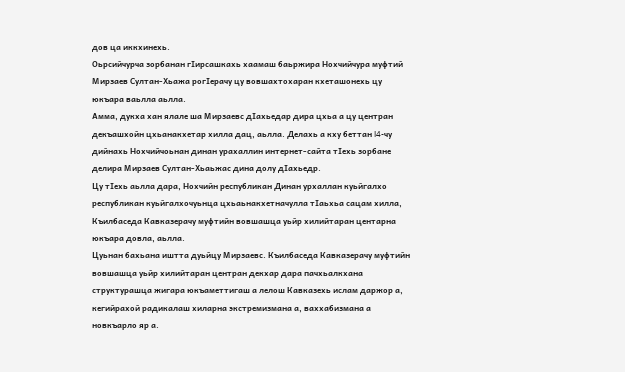дов ца иккхинехь.
Оьрсийчурча зорбанан гIирсашкахь хаамаш баьржира Нохчийчура муфтий Мирзаев Султан-Хьажа рогIерачу цу вовшахтохаран кхеташонехь цу юкъара ваьлла аьлла.
Амма, дукха хан ялале ша Мирзаевс дIахьедар дира цхьа а цу центран декъашхойн цхьанакхетар хилла дац, аьлла. Делахь а кху беттан I4-чу дийнахь Нохчийчоьнан динан урахаллин интернет-сайта тIехь зорбане делира Мирзаев Султан-Хьаьжас дина долу дIахьедр.
Цу тIехь аьлла дара, Нохчийн республикан Динан урхаллан куьйгалхо республикан куьйгалхочуьнца цхьаьнакхетначулла тIаьхьа сацам хилла, Къилбаседа Кавказерачу муфтийн вовшашца уьйр хилийтаран центарна юкъара довла, аьлла.
Цуьнан бахьана иштта дуьйцу Мирзаевс. Къилбаседа Кавказерачу муфтийн вовшашца уьйр хилийтаран центран декхар дара пачхьалкхана структурашца жигара юкъаметтигаш а лелош Кавказехь ислам даржор а, кегийрахой радикалаш хиларна экстремизмана а, ваххабизмана а новкъарло яр а.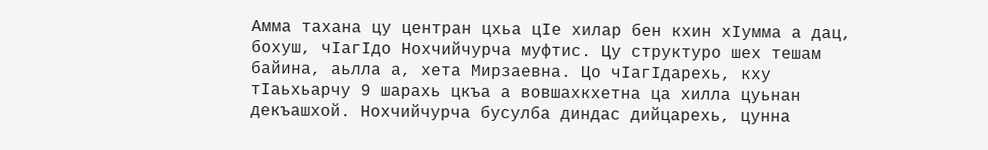Амма тахана цу центран цхьа цIе хилар бен кхин хIумма а дац, бохуш, чIагIдо Нохчийчурча муфтис. Цу структуро шех тешам байина, аьлла а, хета Мирзаевна. Цо чIагIдарехь, кху тIаьхьарчу 9 шарахь цкъа а вовшахкхетна ца хилла цуьнан декъашхой. Нохчийчурча бусулба диндас дийцарехь, цунна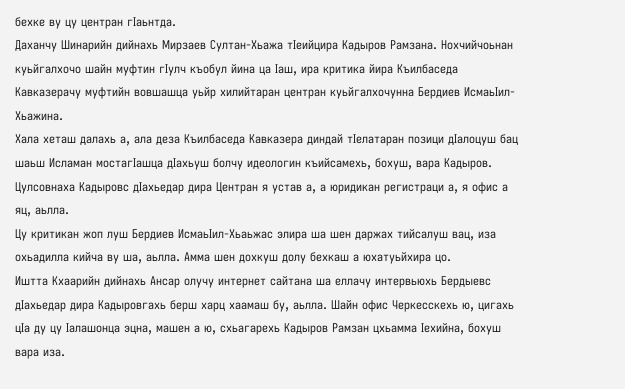бехке ву цу центран гIаьнтда.
Даханчу Шинарийн дийнахь Мирзаев Султан-Хьажа тIеийцира Кадыров Рамзана. Нохчийчоьнан куьйгалхочо шайн муфтин гIулч къобул йина ца Iаш, ира критика йира Къилбаседа Кавказерачу муфтийн вовшашца уьйр хилийтаран центран куьйгалхочунна Бердиев ИсмаьIил-Хьажина.
Хала хеташ далахь а, ала деза Къилбаседа Кавказера диндай тIелатаран позици дIалоцуш бац шаьш Исламан мостагIашца дIахьуш болчу идеологин къийсамехь, бохуш, вара Кадыров.
Цулсовнаха Кадыровс дIахьедар дира Центран я устав а, а юридикан регистраци а, я офис а яц, аьлла.
Цу критикан жоп луш Бердиев ИсмаьIил-Хьаьжас элира ша шен даржах тийсалуш вац, иза охьадилла кийча ву ша, аьлла. Амма шен дохкуш долу бехкаш а юхатуьйхира цо.
Иштта Кхаарийн дийнахь Ансар олучу интернет сайтана ша еллачу интервьюхь Бердыевс дIахьедар дира Кадыровгахь берш харц хаамаш бу, аьлла. Шайн офис Черкесскехь ю, цигахь цIа ду цу Iалашонца эцна, машен а ю, схьагарехь Кадыров Рамзан цхьамма Iехийна, бохуш вара иза.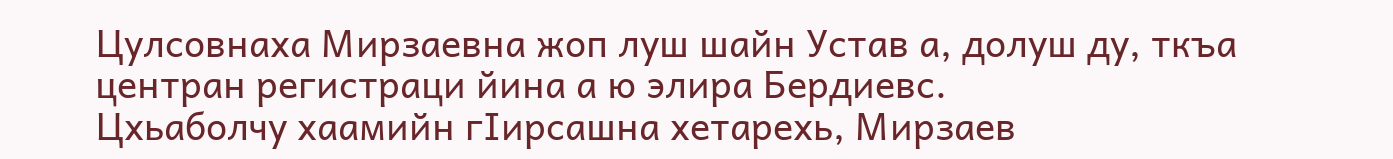Цулсовнаха Мирзаевна жоп луш шайн Устав а, долуш ду, ткъа центран регистраци йина а ю элира Бердиевс.
Цхьаболчу хаамийн гIирсашна хетарехь, Мирзаев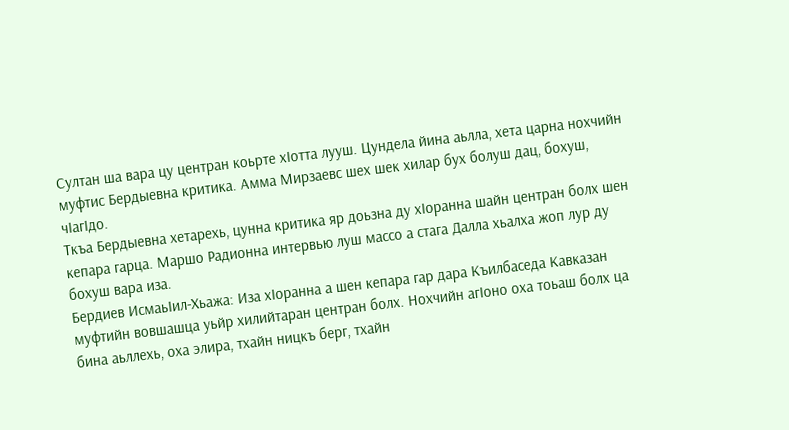Султан ша вара цу центран коьрте хIотта лууш. Цундела йина аьлла, хета царна нохчийн муфтис Бердыевна критика. Амма Мирзаевс шех шек хилар бух болуш дац, бохуш, чIагIдо.
Ткъа Бердыевна хетарехь, цунна критика яр доьзна ду хIоранна шайн центран болх шен кепара гарца. Маршо Радионна интервью луш массо а стага Далла хьалха жоп лур ду бохуш вара иза.
Бердиев ИсмаьIил-Хьажа: Иза хIоранна а шен кепара гар дара Къилбаседа Кавказан муфтийн вовшашца уьйр хилийтаран центран болх. Нохчийн агIоно оха тоьаш болх ца бина аьллехь, оха элира, тхайн ницкъ берг, тхайн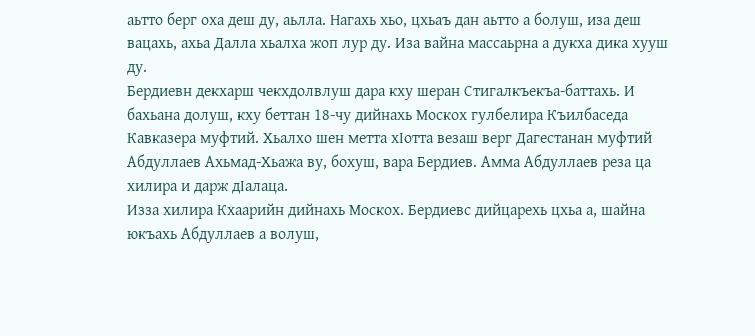аьтто берг оха деш ду, аьлла. Нагахь хьо, цхьаъ дан аьтто а болуш, иза деш вацахь, ахьа Далла хьалха жоп лур ду. Иза вайна массаьрна а дукха дика хууш ду.
Бердиевн декхарш чекхдолвлуш дара кху шеран Стигалкъекъа-баттахь. И бахьана долуш, кху беттан 18-чу дийнахь Москох гулбелира Къилбаседа Кавказера муфтий. Хьалхо шен метта хIотта везаш верг Дагестанан муфтий Абдуллаев Ахьмад-Хьажа ву, бохуш, вара Бердиев. Амма Абдуллаев реза ца хилира и дарж дIалаца.
Изза хилира Кхаарийн дийнахь Москох. Бердиевс дийцарехь цхьа а, шайна юкъахь Абдуллаев а волуш,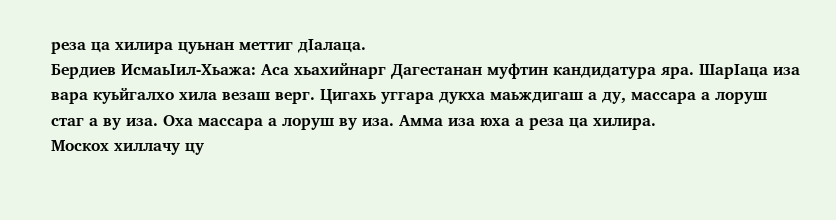реза ца хилира цуьнан меттиг дIалаца.
Бердиев ИсмаьIил-Хьажа: Аса хьахийнарг Дагестанан муфтин кандидатура яра. ШарIаца иза вара куьйгалхо хила везаш верг. Цигахь уггара дукха маьждигаш а ду, массара а лоруш стаг а ву иза. Оха массара а лоруш ву иза. Амма иза юха а реза ца хилира.
Москох хиллачу цу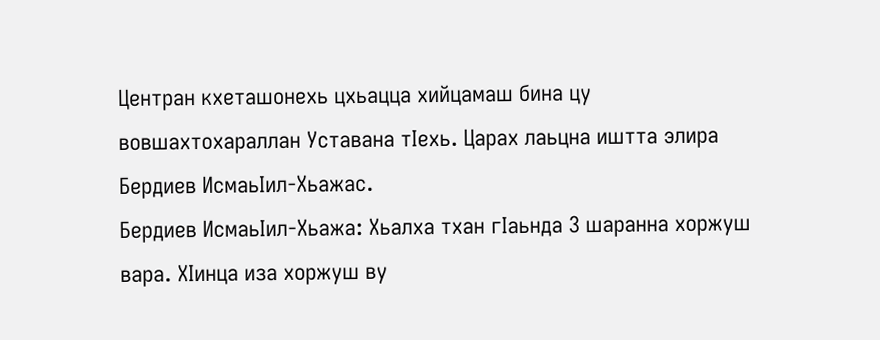Центран кхеташонехь цхьацца хийцамаш бина цу вовшахтохараллан Уставана тIехь. Царах лаьцна иштта элира Бердиев ИсмаьIил-Хьажас.
Бердиев ИсмаьIил-Хьажа: Хьалха тхан гIаьнда 3 шаранна хоржуш вара. ХIинца иза хоржуш ву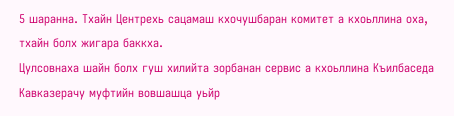5 шаранна. Тхайн Центрехь сацамаш кхочушбаран комитет а кхоьллина оха, тхайн болх жигара баккха.
Цулсовнаха шайн болх гуш хилийта зорбанан сервис а кхоьллина Къилбаседа Кавказерачу муфтийн вовшашца уьйр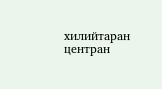хилийтаран центран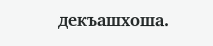декъашхоша.